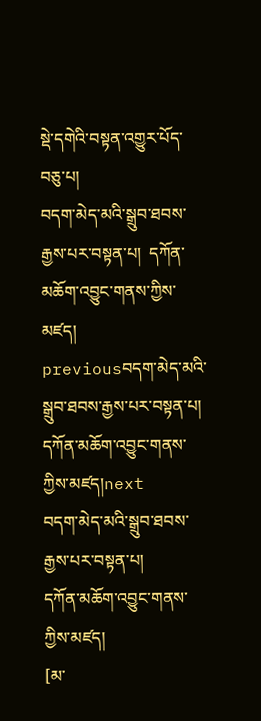སྡེ་དགེའི་བསྟན་འགྱུར་པོད་བཅུ་པ།
བདག་མེད་མའི་སྒྲུབ་ཐབས་རྒྱས་པར་བསྟན་པ།  དཀོན་མཆོག་འབྱུང་གནས་ཀྱིས་མཛད།
previousབདག་མེད་མའི་སྒྲུབ་ཐབས་རྒྱས་པར་བསྟན་པ། དཀོན་མཆོག་འབྱུང་གནས་ཀྱིས་མཛད།next
བདག་མེད་མའི་སྒྲུབ་ཐབས་རྒྱས་པར་བསྟན་པ།
དཀོན་མཆོག་འབྱུང་གནས་ཀྱིས་མཛད།
[མ་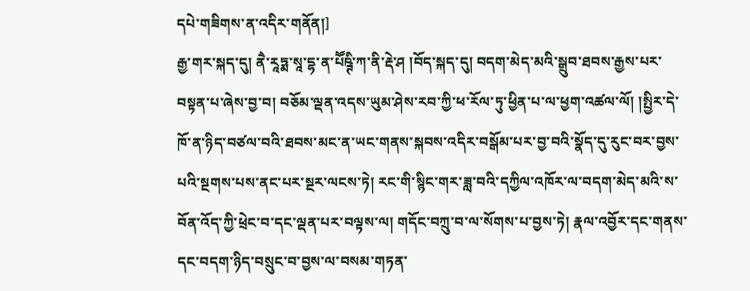དཔེ་གཟིགས་ན་འདིར་གནོན།]
རྒྱ་གར་སྐད་དུ། ནཻ་རཱཏྨ་སཱ་དྷ་ན་པཽཥྚི་ཀ་ནི་རྡེ་ཤ །བོད་སྐད་དུ། བདག་མེད་མའི་སྒྲུབ་ཐབས་རྒྱས་པར་བསྟན་པ་ཞེས་བྱ་བ། བཅོམ་ལྡན་འདས་ཡུམ་ཤེས་རབ་ཀྱི་ཕ་རོལ་ཏུ་ཕྱིན་པ་ལ་ཕྱག་འཚལ་ལོ། །སྤྱིར་དེ་ཁོ་ན་ཉིད་བཙལ་བའི་ཐབས་མང་ན་ཡང་གནས་སྐབས་འདིར་བསྒོམ་པར་བྱ་བའི་སྣོད་དུ་རུང་བར་བྱས་པའི་སྔགས་པས་ནང་པར་སྔར་ལངས་ཏེ། རང་གི་སྙིང་གར་ཟླ་བའི་དཀྱིལ་འཁོར་ལ་བདག་མེད་མའི་ས་བོན་འོད་ཀྱི་ཕྲེང་བ་དང་ལྡན་པར་བལྟས་ལ། གདོང་བཀྲུ་བ་ལ་སོགས་པ་བྱས་ཏེ། རྣལ་འབྱོར་དང་གནས་དང་བདག་ཉིད་བསྲུང་བ་བྱས་ལ་བསམ་གཏན་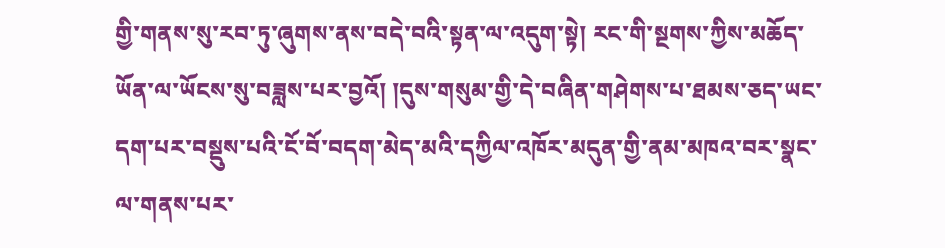གྱི་གནས་སུ་རབ་ཏུ་ཞུགས་ནས་བདེ་བའི་སྟན་ལ་འདུག་སྟེ། རང་གི་སྔགས་ཀྱིས་མཆོད་ཡོན་ལ་ཡོངས་སུ་བཟླས་པར་བྱའོ། །དུས་གསུམ་གྱི་དེ་བཞིན་གཤེགས་པ་ཐམས་ཅད་ཡང་དག་པར་བསྡུས་པའི་ངོ་བོ་བདག་མེད་མའི་དཀྱིལ་འཁོར་མདུན་གྱི་ནམ་མཁའ་བར་སྣང་ལ་གནས་པར་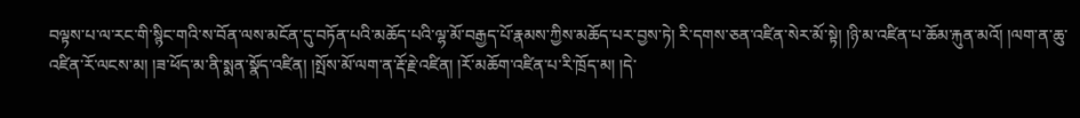བལྟས་པ་ལ་རང་གི་སྙིང་གའི་ས་བོན་ལས་མངོན་དུ་བཏོན་པའི་མཆོད་པའི་ལྷ་མོ་བརྒྱད་པོ་རྣམས་ཀྱིས་མཆོད་པར་བྱས་ཏེ། རི་དགས་ཅན་འཛིན་སེར་མོ་སྟེ། །ཉི་མ་འཛིན་པ་ཆོམ་རྐུན་མའོ། །ལག་ན་ཆུ་འཛིན་རོ་ལངས་མ། །ཟ་ཕོད་མ་ནི་སྨན་སྣོད་འཛིན། །སྤོས་མོ་ལག་ན་རྡོ་རྗེ་འཛིན། །རོ་མཆོག་འཛིན་པ་རི་ཁྲོད་མ། །དེ་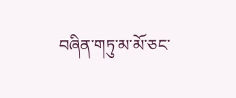བཞིན་གཏུ་མ་མོ་ཅང་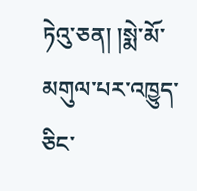ཏེའུ་ཅན། །སྨེ་མོ་མགུལ་པར་འཁྱུད་ཅིང་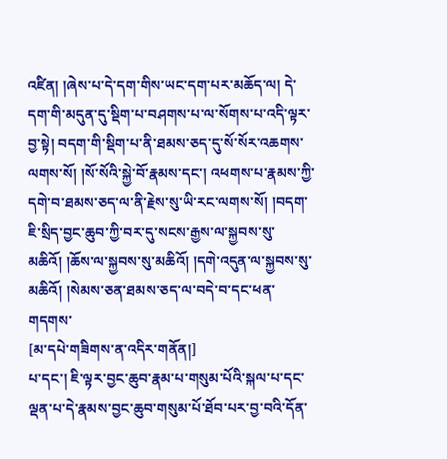འཛིན། །ཞེས་པ་དེ་དག་གིས་ཡང་དག་པར་མཆོད་ལ། དེ་དག་གི་མདུན་དུ་སྡིག་པ་བཤགས་པ་ལ་སོགས་པ་འདི་ལྟར་བྱ་སྟེ། བདག་གི་སྡིག་པ་ནི་ཐམས་ཅད་དུ་སོ་སོར་འཆགས་ལགས་སོ། །སོ་སོའི་སྐྱེ་བོ་རྣམས་དང་། འཕགས་པ་རྣམས་ཀྱི་དགེ་བ་ཐམས་ཅད་ལ་ནི་རྗེས་སུ་ཡི་རང་ལགས་སོ། །བདག་ཇི་སྲིད་བྱང་ཆུབ་ཀྱི་བར་དུ་སངས་རྒྱས་ལ་སྐྱབས་སུ་མཆིའོ། །ཆོས་ལ་སྐྱབས་སུ་མཆིའོ། །དགེ་འདུན་ལ་སྐྱབས་སུ་མཆིའོ། །སེམས་ཅན་ཐམས་ཅད་ལ་བདེ་བ་དང་ཕན་གདགས་
[མ་དཔེ་གཟིགས་ན་འདིར་གནོན།]
པ་དང་། ཇི་ལྟར་བྱང་ཆུབ་རྣམ་པ་གསུམ་པོའི་སྐལ་པ་དང་ལྡན་པ་དེ་རྣམས་བྱང་ཆུབ་གསུམ་པོ་ཐོབ་པར་བྱ་བའི་དོན་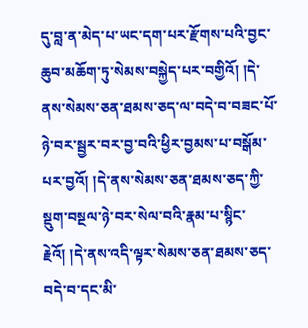དུ་བླ་ན་མེད་པ་ཡང་དག་པར་རྫོགས་པའི་བྱང་ཆུབ་མཆོག་ཏུ་སེམས་བསྐྱེད་པར་བགྱིའོ། །དེ་ནས་སེམས་ཅན་ཐམས་ཅད་ལ་བདེ་བ་བཟང་པོ་ཉེ་བར་སྦྱར་བར་བྱ་བའི་ཕྱིར་བྱམས་པ་བསྒོམ་པར་བྱའོ། །དེ་ནས་སེམས་ཅན་ཐམས་ཅད་ཀྱི་སྡུག་བསྔལ་ཉེ་བར་སེལ་བའི་རྣམ་པ་སྙིང་རྗེའོ། །དེ་ནས་འདི་ལྟར་སེམས་ཅན་ཐམས་ཅད་བདེ་བ་དང་མི་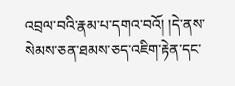འབྲལ་བའི་རྣམ་པ་དགའ་བའོ། །དེ་ནས་སེམས་ཅན་ཐམས་ཅད་འཇིག་རྟེན་དང་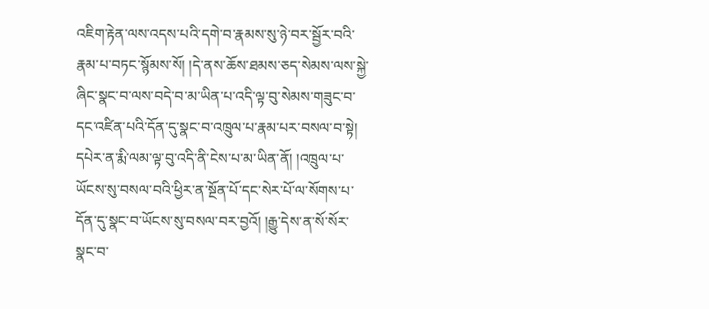འཇིག་རྟེན་ལས་འདས་པའི་དགེ་བ་རྣམས་སུ་ཉེ་བར་སྦྱོར་བའི་རྣམ་པ་བཏང་སྙོམས་སོ། །དེ་ནས་ཆོས་ཐམས་ཅད་སེམས་ལས་སྐྱེ་ཞིང་སྣང་བ་ལས་བདེ་བ་མ་ཡིན་པ་འདི་ལྟ་བུ་སེམས་གཟུང་བ་དང་འཛིན་པའི་དོན་དུ་སྣང་བ་འཁྲུལ་པ་རྣམ་པར་བསལ་བ་སྟེ། དཔེར་ན་རྨི་ལམ་ལྟ་བུ་འདི་ནི་ངེས་པ་མ་ཡིན་ནོ། །འཁྲུལ་པ་ཡོངས་སུ་བསལ་བའི་ཕྱིར་ན་སྔོན་པོ་དང་སེར་པོ་ལ་སོགས་པ་དོན་དུ་སྣང་བ་ཡོངས་སུ་བསལ་བར་བྱའོ། །རྒྱུ་དེས་ན་སོ་སོར་སྣང་བ་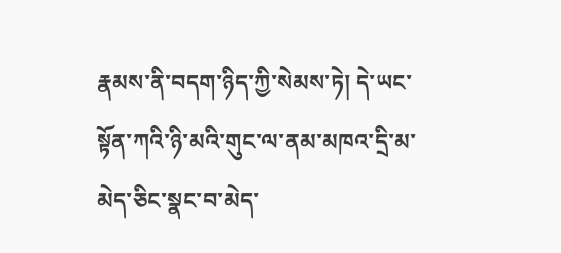རྣམས་ནི་བདག་ཉིད་ཀྱི་སེམས་ཏེ། དེ་ཡང་སྟོན་ཀའི་ཉི་མའི་གུང་ལ་ནམ་མཁའ་དྲི་མ་མེད་ཅིང་སྣང་བ་མེད་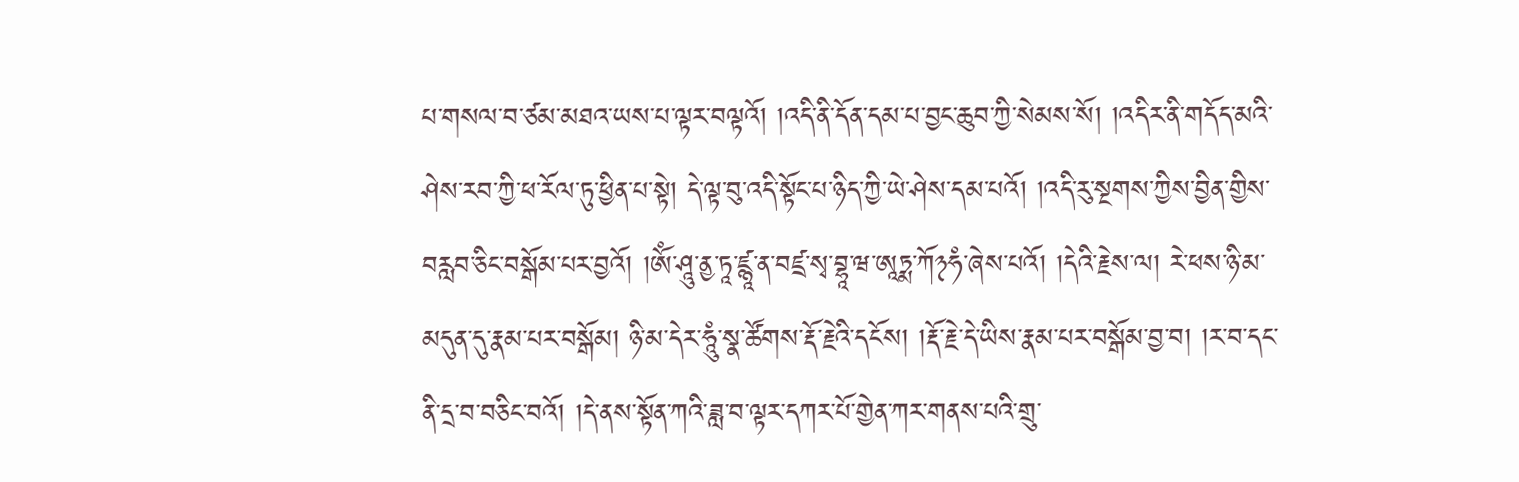པ་གསལ་བ་ཙམ་མཐའ་ཡས་པ་ལྟར་བལྟའོ། །འདི་ནི་དོན་དམ་པ་བྱང་ཆུབ་ཀྱི་སེམས་སོ། །འདིར་ནི་གདོད་མའི་ཤེས་རབ་ཀྱི་ཕ་རོལ་ཏུ་ཕྱིན་པ་སྟེ། དེ་ལྟ་བུ་འདི་སྟོང་པ་ཉིད་ཀྱི་ཡེ་ཤེས་དམ་པའོ། །འདི་རུ་སྔགས་ཀྱིས་བྱིན་གྱིས་བརླབ་ཅིང་བསྒོམ་པར་བྱའོ། །ཨོཾ་ཤཱུ་ནྱ་ཏཱ་ཛྙཱ་ན་བཛྲ་སྭ་བྷཱ་ཝ་ཨཱཏྨ་ཀོ྅ཧཾ་ཞེས་པའོ། །དེའི་རྗེས་ལ། རེ་ཕས་ཉི་མ་མདུན་དུ་རྣམ་པར་བསྒོམ། ཉི་མ་དེར་ཧཱུཾ་སྣ་ཚོགས་རྡོ་རྗེའི་དངོས། །རྡོ་རྗེ་དེ་ཡིས་རྣམ་པར་བསྒོམ་བྱ་བ། །ར་བ་དང་ནི་དྲ་བ་བཅིང་བའོ། །དེ་ནས་སྟོན་ཀའི་ཟླ་བ་ལྟར་དཀར་པོ་གྱེན་ཀར་གནས་པའི་གྲུ་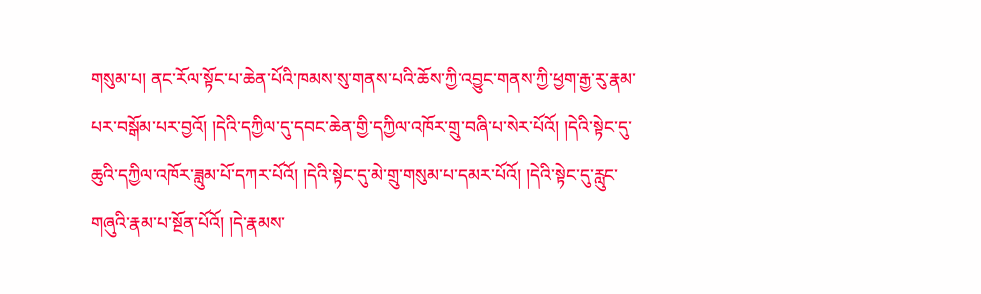གསུམ་པ། ནང་རོལ་སྟོང་པ་ཆེན་པོའི་ཁམས་སུ་གནས་པའི་ཆོས་ཀྱི་འབྱུང་གནས་ཀྱི་ཕྱག་རྒྱ་རུ་རྣམ་པར་བསྒོམ་པར་བྱའོ། །དེའི་དཀྱིལ་དུ་དབང་ཆེན་གྱི་དཀྱིལ་འཁོར་གྲུ་བཞི་པ་སེར་པོའོ། །དེའི་སྟེང་དུ་ཆུའི་དཀྱིལ་འཁོར་ཟླུམ་པོ་དཀར་པོའོ། །དེའི་སྟེང་དུ་མེ་གྲུ་གསུམ་པ་དམར་པོའོ། །དེའི་སྟེང་དུ་རླུང་གཞུའི་རྣམ་པ་སྔོན་པོའོ། །དེ་རྣམས་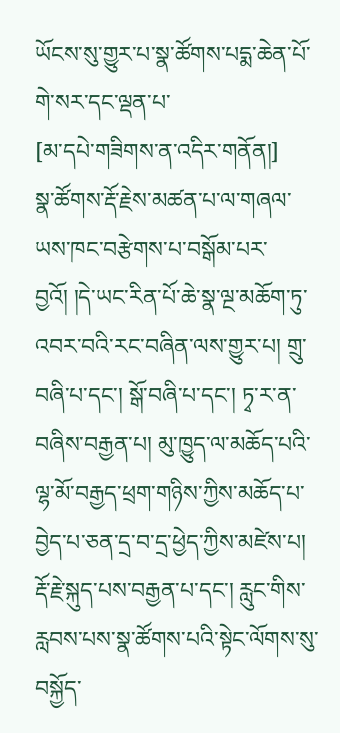ཡོངས་སུ་གྱུར་པ་སྣ་ཚོགས་པདྨ་ཆེན་པོ་གེ་སར་དང་ལྡན་པ་
[མ་དཔེ་གཟིགས་ན་འདིར་གནོན།]
སྣ་ཚོགས་རྡོ་རྗེས་མཚན་པ་ལ་གཞལ་ཡས་ཁང་བརྩེགས་པ་བསྒོམ་པར་བྱའོ། །དེ་ཡང་རིན་པོ་ཆེ་སྣ་ལྔ་མཆོག་ཏུ་འབར་བའི་རང་བཞིན་ལས་གྱུར་པ། གྲུ་བཞི་པ་དང་། སྒོ་བཞི་པ་དང་། ཏྭ་ར་ན་བཞིས་བརྒྱན་པ། མུ་ཁྱུད་ལ་མཆོད་པའི་ལྷ་མོ་བརྒྱད་ཕྲག་གཉིས་ཀྱིས་མཆོད་པ་བྱེད་པ་ཅན་དྲ་བ་དྲ་ཕྱེད་ཀྱིས་མཛེས་པ། རྡོ་རྗེ་སྐུད་པས་བརྒྱན་པ་དང་། རླུང་གིས་རླབས་པས་སྣ་ཚོགས་པའི་སྟེང་ལོགས་སུ་བསྐྱོད་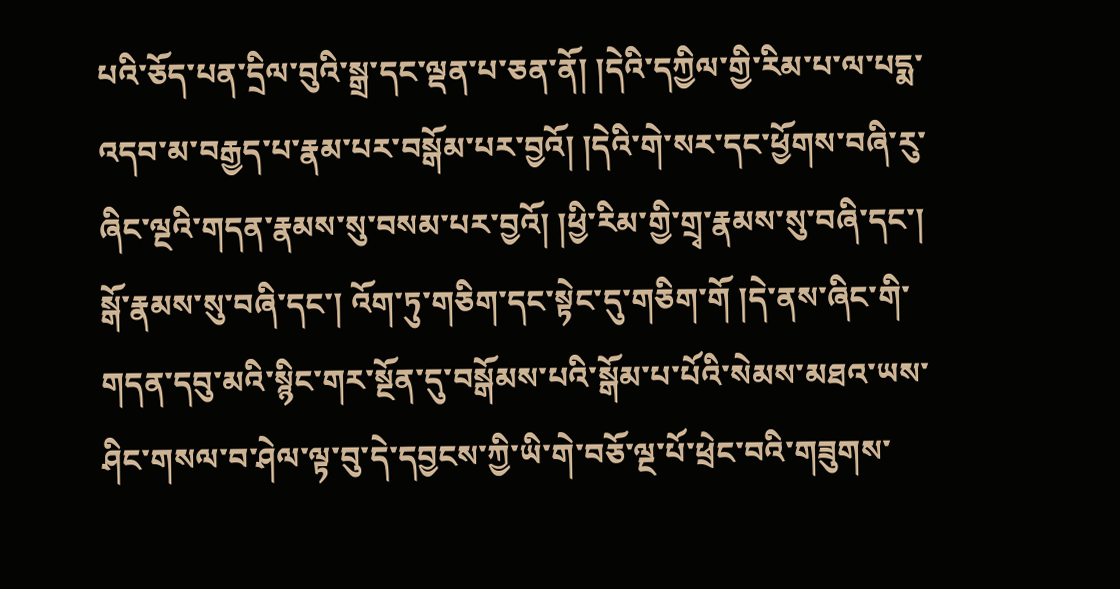པའི་ཅོད་པན་དྲིལ་བུའི་སྒྲ་དང་ལྡན་པ་ཅན་ནོ། །དེའི་དཀྱིལ་གྱི་རིམ་པ་ལ་པདྨ་འདབ་མ་བརྒྱད་པ་རྣམ་པར་བསྒོམ་པར་བྱའོ། །དེའི་གེ་སར་དང་ཕྱོགས་བཞི་རུ་ཞིང་ལྔའི་གདན་རྣམས་སུ་བསམ་པར་བྱའོ། །ཕྱི་རིམ་གྱི་གྲྭ་རྣམས་སུ་བཞི་དང་། སྒོ་རྣམས་སུ་བཞི་དང་། འོག་ཏུ་གཅིག་དང་སྟེང་དུ་གཅིག་གོ །དེ་ནས་ཞིང་གི་གདན་དབུ་མའི་སྙིང་གར་སྔོན་དུ་བསྒོམས་པའི་སྒོམ་པ་པོའི་སེམས་མཐའ་ཡས་ཤིང་གསལ་བ་ཤེལ་ལྟ་བུ་དེ་དབྱངས་ཀྱི་ཡི་གེ་བཅོ་ལྔ་པོ་ཕྲེང་བའི་གཟུགས་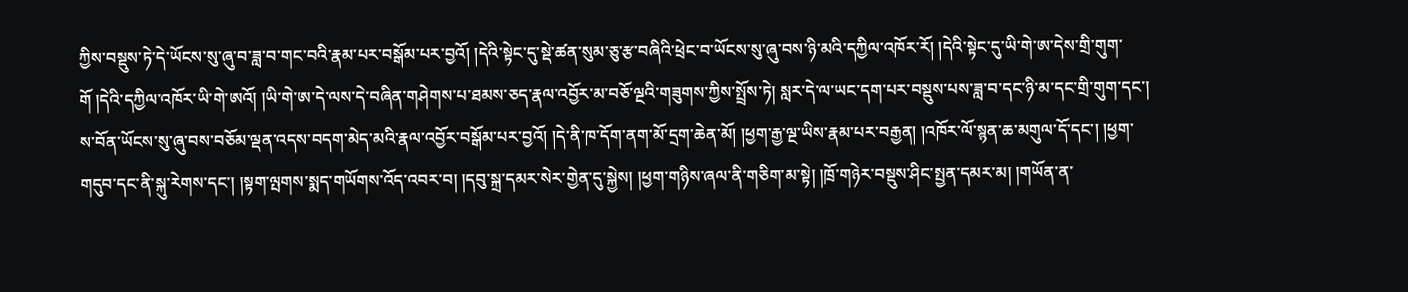ཀྱིས་བསྡུས་ཏེ་དེ་ཡོངས་སུ་ཞུ་བ་ཟླ་བ་གང་བའི་རྣམ་པར་བསྒོམ་པར་བྱའོ། །དེའི་སྟེང་དུ་སྡེ་ཚན་སུམ་ཅུ་རྩ་བཞིའི་ཕྲེང་བ་ཡོངས་སུ་ཞུ་བས་ཉི་མའི་དཀྱིལ་འཁོར་རོ། །དེའི་སྟེང་དུ་ཡི་གེ་ཨ་དེས་གྲི་གུག་གོ །དེའི་དཀྱིལ་འཁོར་ཡི་གེ་ཨའོ། །ཡི་གེ་ཨ་དེ་ལས་དེ་བཞིན་གཤེགས་པ་ཐམས་ཅད་རྣལ་འབྱོར་མ་བཅོ་ལྔའི་གཟུགས་ཀྱིས་སྤྲོས་ཏེ། སླར་དེ་ལ་ཡང་དག་པར་བསྡུས་པས་ཟླ་བ་དང་ཉི་མ་དང་གྲི་གུག་དང་། ས་བོན་ཡོངས་སུ་ཞུ་བས་བཅོམ་ལྡན་འདས་བདག་མེད་མའི་རྣལ་འབྱོར་བསྒོམ་པར་བྱའོ། །དེ་ནི་ཁ་དོག་ནག་མོ་དྲག་ཆེན་མོ། །ཕྱག་རྒྱ་ལྔ་ཡིས་རྣམ་པར་བརྒྱན། །འཁོར་ལོ་སྙན་ཆ་མགུལ་དོ་དང་། །ཕྱག་གདུབ་དང་ནི་སྐུ་རེགས་དང་། །སྟག་ལྤགས་སྨད་གཡོགས་འོད་འབར་བ། །དབུ་སྐྲ་དམར་སེར་གྱེན་དུ་སྐྱེས། །ཕྱག་གཉིས་ཞལ་ནི་གཅིག་མ་སྟེ། །ཁྲོ་གཉེར་བསྡུས་ཤིང་སྤྱན་དམར་མ། །གཡོན་ན་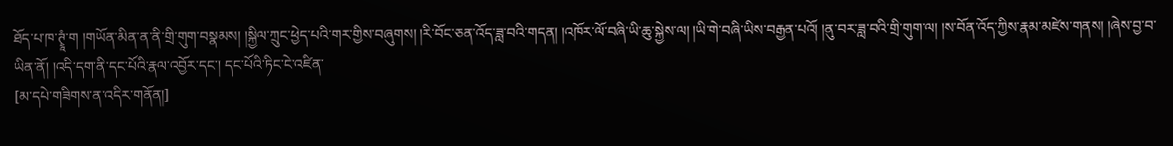ཐོད་པ་ཁ་ཊྭཱཾ་ག །གཡོན་མིན་ན་ནི་གྲི་གུག་བསྣམས། །སྐྱིལ་ཀྲུང་ཕྱེད་པའི་གར་གྱིས་བཞུགས། །རི་བོང་ཅན་འོད་ཟླ་བའི་གདན། །འཁོར་ལོ་བཞི་ཡི་ཆུ་སྐྱེས་ལ། །ཡི་གེ་བཞི་ཡིས་བརྒྱན་པའོ། །ནུ་བར་ཟླ་བའི་གྲི་གུག་ལ། །ས་བོན་འོད་ཀྱིས་རྣམ་མཛེས་གནས། །ཞེས་བྱ་བ་ཡིན་ནོ། །འདི་དག་ནི་དང་པོའི་རྣལ་འབྱོར་དང་། དང་པོའི་ཏིང་ངེ་འཛིན་
[མ་དཔེ་གཟིགས་ན་འདིར་གནོན།]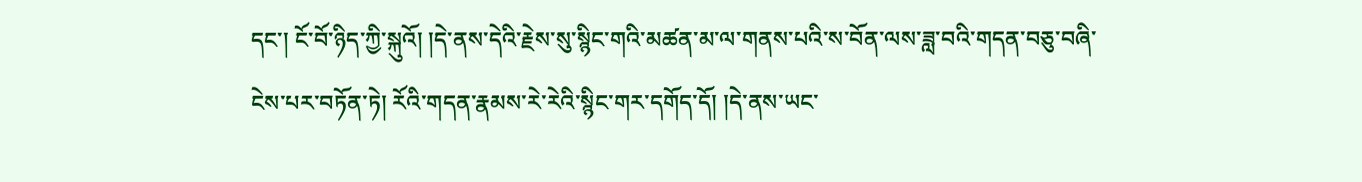དང་། ངོ་བོ་ཉིད་ཀྱི་སྐུའོ། །དེ་ནས་དེའི་རྗེས་སུ་སྙིང་གའི་མཚན་མ་ལ་གནས་པའི་ས་བོན་ལས་ཟླ་བའི་གདན་བཅུ་བཞི་ངེས་པར་བཏོན་ཏེ། རོའི་གདན་རྣམས་རེ་རེའི་སྙིང་གར་དགོད་དོ། །དེ་ནས་ཡང་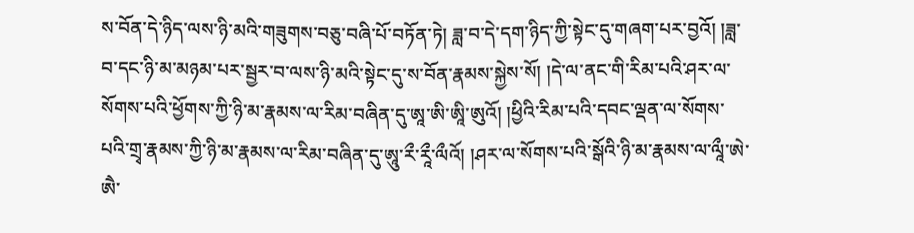ས་བོན་དེ་ཉིད་ལས་ཉི་མའི་གཟུགས་བཅུ་བཞི་པོ་བཏོན་ཏེ། ཟླ་བ་དེ་དག་ཉིད་ཀྱི་སྟེང་དུ་གཞག་པར་བྱའོ། །ཟླ་བ་དང་ཉི་མ་མཉམ་པར་སྦྱར་བ་ལས་ཉི་མའི་སྟེང་དུ་ས་བོན་རྣམས་སྐྱེས་སོ། །དེ་ལ་ནང་གི་རིམ་པའི་ཤར་ལ་སོགས་པའི་ཕྱོགས་ཀྱི་ཉི་མ་རྣམས་ལ་རིམ་བཞིན་དུ་ཨཱ་ཨི་ཨཱི་ཨུའོ། །ཕྱིའི་རིམ་པའི་དབང་ལྡན་ལ་སོགས་པའི་གྲྭ་རྣམས་ཀྱི་ཉི་མ་རྣམས་ལ་རིམ་བཞིན་དུ་ཨཱུ་རྀ་རཱྀ་ལྀའོ། །ཤར་ལ་སོགས་པའི་སྒོའི་ཉི་མ་རྣམས་ལ་ལཱྀ་ཨེ་ཨཻ་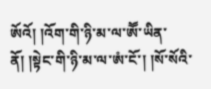ཨོའོ། །འོག་གི་ཉི་མ་ལ་ཨཽ་ཡིན་ནོ། །སྟེང་གི་ཉི་མ་ལ་ཨཾ་ངོ་། །སོ་སོའི་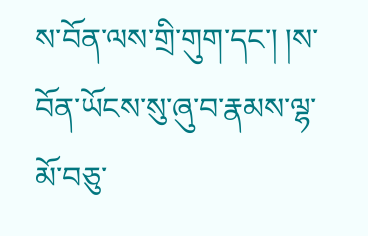ས་བོན་ལས་གྲི་གུག་དང་། །ས་བོན་ཡོངས་སུ་ཞུ་བ་རྣམས་ལྷ་མོ་བཅུ་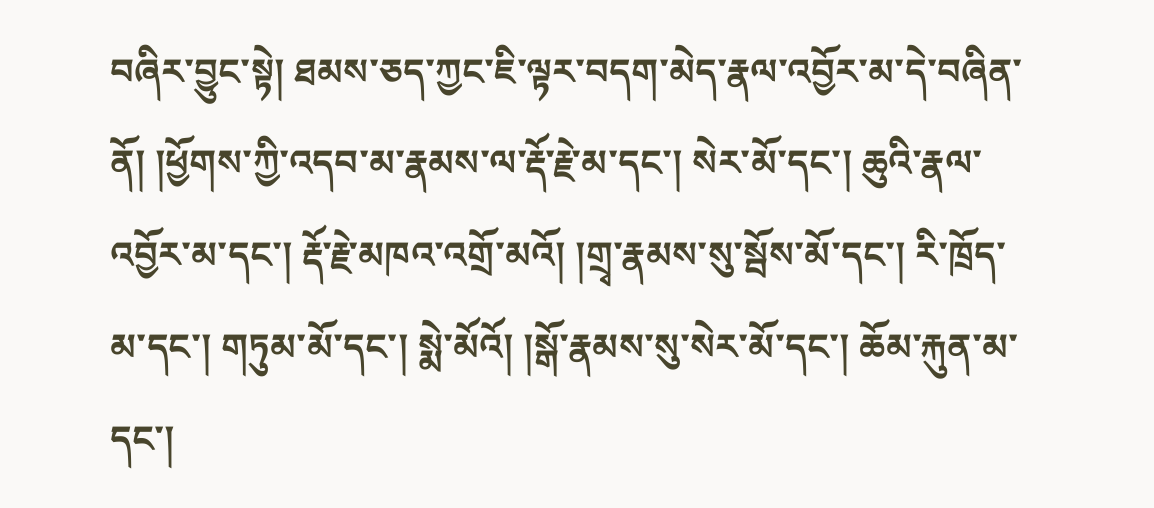བཞིར་བྱུང་སྟེ། ཐམས་ཅད་ཀྱང་ཇི་ལྟར་བདག་མེད་རྣལ་འབྱོར་མ་དེ་བཞིན་ནོ། །ཕྱོགས་ཀྱི་འདབ་མ་རྣམས་ལ་རྡོ་རྗེ་མ་དང་། སེར་མོ་དང་། ཆུའི་རྣལ་འབྱོར་མ་དང་། རྡོ་རྗེ་མཁའ་འགྲོ་མའོ། །གྲྭ་རྣམས་སུ་སྦོས་མོ་དང་། རི་ཁྲོད་མ་དང་། གཏུམ་མོ་དང་། སྨེ་མོའོ། །སྒོ་རྣམས་སུ་སེར་མོ་དང་། ཆོམ་རྐུན་མ་དང་།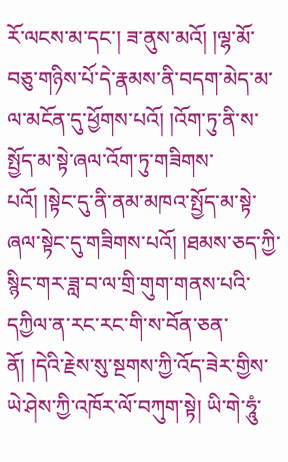རོ་ལངས་མ་དང་། ཟ་ནུས་མའོ། །ལྷ་མོ་བཅུ་གཉིས་པོ་དེ་རྣམས་ནི་བདག་མེད་མ་ལ་མངོན་དུ་ཕྱོགས་པའོ། །འོག་ཏུ་ནི་ས་སྤྱོད་མ་སྟེ་ཞལ་འོག་ཏུ་གཟིགས་པའོ། །སྟེང་དུ་ནི་ནམ་མཁའ་སྤྱོད་མ་སྟེ་ཞལ་སྟེང་དུ་གཟིགས་པའོ། །ཐམས་ཅད་ཀྱི་སྙིང་གར་ཟླ་བ་ལ་གྲི་གུག་གནས་པའི་དཀྱིལ་ན་རང་རང་གི་ས་བོན་ཅན་ནོ། །དེའི་རྗེས་སུ་སྔགས་ཀྱི་འོད་ཟེར་གྱིས་ཡེ་ཤེས་ཀྱི་འཁོར་ལོ་བཀུག་སྟེ། ཡི་གེ་ཧཱུཾ་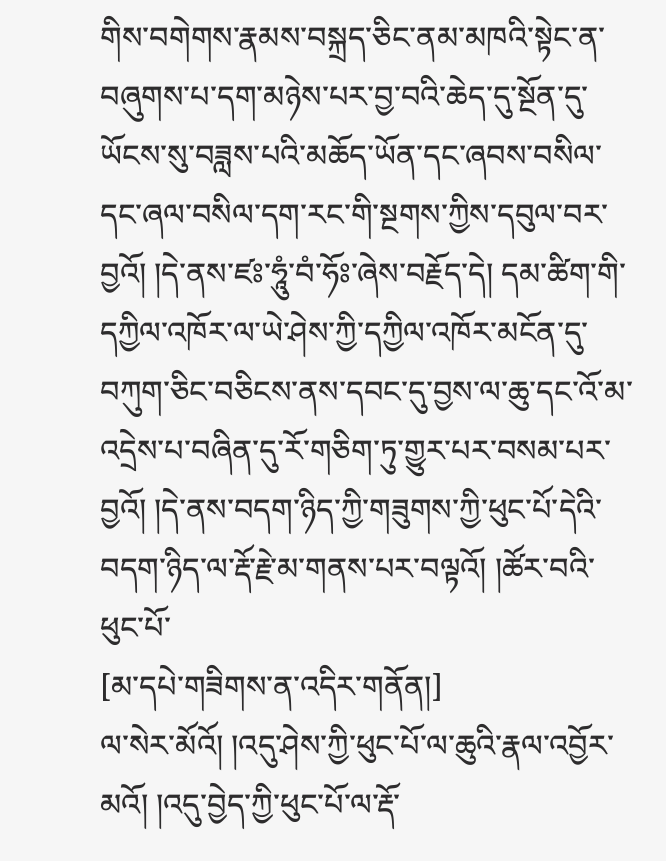གིས་བགེགས་རྣམས་བསྐྲད་ཅིང་ནམ་མཁའི་སྟེང་ན་བཞུགས་པ་དག་མཉེས་པར་བྱ་བའི་ཆེད་དུ་སྔོན་དུ་ཡོངས་སུ་བཟླས་པའི་མཆོད་ཡོན་དང་ཞབས་བསིལ་དང་ཞལ་བསིལ་དག་རང་གི་སྔགས་ཀྱིས་དབུལ་བར་བྱའོ། །དེ་ནས་ཛཿ་ཧཱུཾ་བཾ་ཧོཿ་ཞེས་བརྗོད་དེ། དམ་ཚིག་གི་དཀྱིལ་འཁོར་ལ་ཡེ་ཤེས་ཀྱི་དཀྱིལ་འཁོར་མངོན་དུ་བཀུག་ཅིང་བཅིངས་ནས་དབང་དུ་བྱས་ལ་ཆུ་དང་འོ་མ་འདྲེས་པ་བཞིན་དུ་རོ་གཅིག་ཏུ་གྱུར་པར་བསམ་པར་བྱའོ། །དེ་ནས་བདག་ཉིད་ཀྱི་གཟུགས་ཀྱི་ཕུང་པོ་དེའི་བདག་ཉིད་ལ་རྡོ་རྗེ་མ་གནས་པར་བལྟའོ། །ཚོར་བའི་ཕུང་པོ་
[མ་དཔེ་གཟིགས་ན་འདིར་གནོན།]
ལ་སེར་མོའོ། །འདུ་ཤེས་ཀྱི་ཕུང་པོ་ལ་ཆུའི་རྣལ་འབྱོར་མའོ། །འདུ་བྱེད་ཀྱི་ཕུང་པོ་ལ་རྡོ་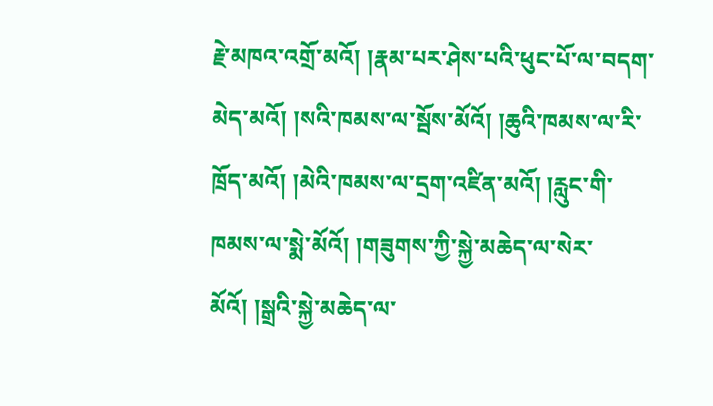རྗེ་མཁའ་འགྲོ་མའོ། །རྣམ་པར་ཤེས་པའི་ཕུང་པོ་ལ་བདག་མེད་མའོ། །སའི་ཁམས་ལ་སྦོས་མོའོ། །ཆུའི་ཁམས་ལ་རི་ཁྲོད་མའོ། །མེའི་ཁམས་ལ་དྲག་འཛིན་མའོ། །རླུང་གི་ཁམས་ལ་སྨེ་མོའོ། །གཟུགས་ཀྱི་སྐྱེ་མཆེད་ལ་སེར་མོའོ། །སྒྲའི་སྐྱེ་མཆེད་ལ་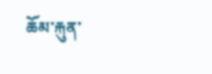ཆོམ་རྐུན་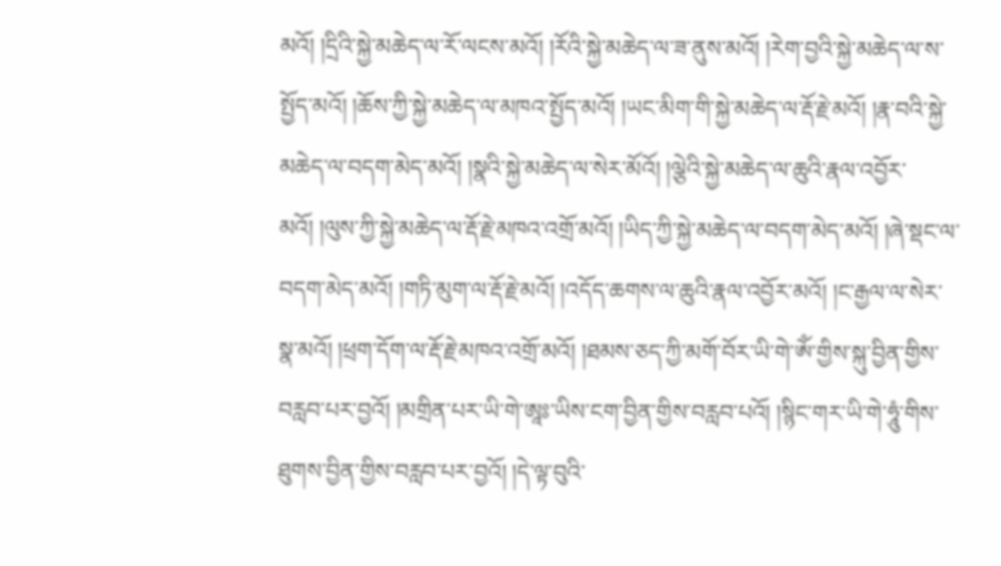མའོ། །དྲིའི་སྐྱེ་མཆེད་ལ་རོ་ལངས་མའོ། །རོའི་སྐྱེ་མཆེད་ལ་ཟ་ནུས་མའོ། །རེག་བྱའི་སྐྱེ་མཆེད་ལ་ས་སྤྱོད་མའོ། །ཆོས་ཀྱི་སྐྱེ་མཆེད་ལ་མཁའ་སྤྱོད་མའོ། །ཡང་མིག་གི་སྐྱེ་མཆེད་ལ་རྡོ་རྗེ་མའོ། །རྣ་བའི་སྐྱེ་མཆེད་ལ་བདག་མེད་མའོ། །སྣའི་སྐྱེ་མཆེད་ལ་སེར་མོའོ། །ལྕེའི་སྐྱེ་མཆེད་ལ་ཆུའི་རྣལ་འབྱོར་མའོ། །ལུས་ཀྱི་སྐྱེ་མཆེད་ལ་རྡོ་རྗེ་མཁའ་འགྲོ་མའོ། །ཡིད་ཀྱི་སྐྱེ་མཆེད་ལ་བདག་མེད་མའོ། །ཞེ་སྡང་ལ་བདག་མེད་མའོ། །གཏི་མུག་ལ་རྡོ་རྗེ་མའོ། །འདོད་ཆགས་ལ་ཆུའི་རྣལ་འབྱོར་མའོ། །ང་རྒྱལ་ལ་སེར་སྣ་མའོ། །ཕྲག་དོག་ལ་རྡོ་རྗེ་མཁའ་འགྲོ་མའོ། །ཐམས་ཅད་ཀྱི་མགོ་བོར་ཡི་གེ་ཨོཾ་གྱིས་སྐུ་བྱིན་གྱིས་བརླབ་པར་བྱའོ། །མགྲིན་པར་ཡི་གེ་ཨཱཿ་ཡིས་ངག་བྱིན་གྱིས་བརླབ་པའོ། །སྙིང་གར་ཡི་གེ་ཧཱུཾ་གིས་ཐུགས་བྱིན་གྱིས་བརླབ་པར་བྱའོ། །དེ་ལྟ་བུའི་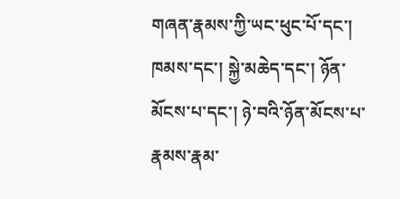གཞན་རྣམས་ཀྱི་ཡང་ཕུང་པོ་དང་། ཁམས་དང་། སྐྱེ་མཆེད་དང་། ཉོན་མོངས་པ་དང་། ཉེ་བའི་ཉོན་མོངས་པ་རྣམས་རྣམ་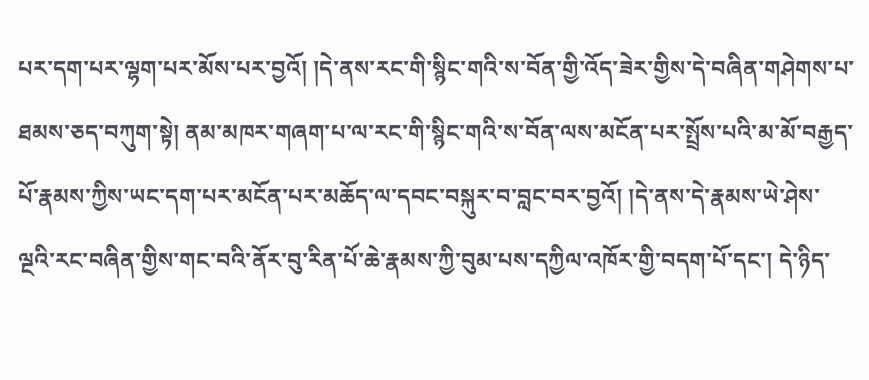པར་དག་པར་ལྷག་པར་མོས་པར་བྱའོ། །དེ་ནས་རང་གི་སྙིང་གའི་ས་བོན་གྱི་འོད་ཟེར་གྱིས་དེ་བཞིན་གཤེགས་པ་ཐམས་ཅད་བཀུག་སྟེ། ནམ་མཁར་གཞག་པ་ལ་རང་གི་སྙིང་གའི་ས་བོན་ལས་མངོན་པར་སྤྲོས་པའི་མ་མོ་བརྒྱད་པོ་རྣམས་ཀྱིས་ཡང་དག་པར་མངོན་པར་མཆོད་ལ་དབང་བསྐུར་བ་བླང་བར་བྱའོ། །དེ་ནས་དེ་རྣམས་ཡེ་ཤེས་ལྔའི་རང་བཞིན་གྱིས་གང་བའི་ནོར་བུ་རིན་པོ་ཆེ་རྣམས་ཀྱི་བུམ་པས་དཀྱིལ་འཁོར་གྱི་བདག་པོ་དང་། དེ་ཉིད་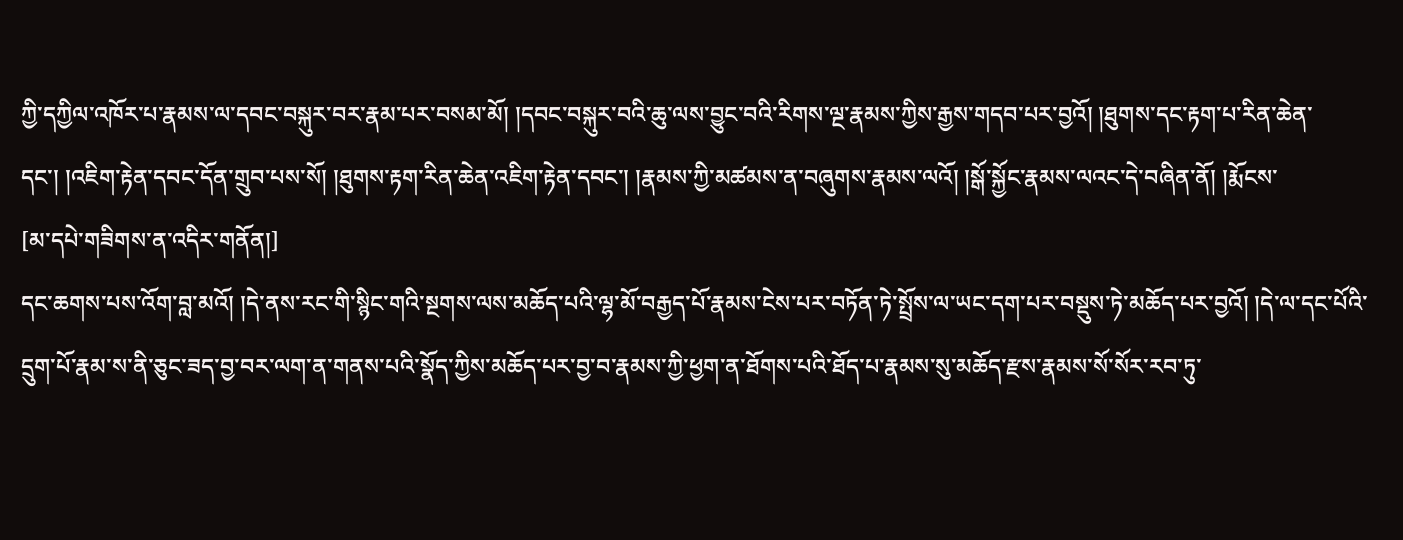ཀྱི་དཀྱིལ་འཁོར་པ་རྣམས་ལ་དབང་བསྐུར་བར་རྣམ་པར་བསམ་མོ། །དབང་བསྐུར་བའི་ཆུ་ལས་བྱུང་བའི་རིགས་ལྔ་རྣམས་ཀྱིས་རྒྱས་གདབ་པར་བྱའོ། །ཐུགས་དང་རྟག་པ་རིན་ཆེན་དང་། །འཇིག་རྟེན་དབང་དོན་གྲུབ་པས་སོ། །ཐུགས་རྟག་རིན་ཆེན་འཇིག་རྟེན་དབང་། །རྣམས་ཀྱི་མཚམས་ན་བཞུགས་རྣམས་ལའོ། །སྒོ་སྐྱོང་རྣམས་ལའང་དེ་བཞིན་ནོ། །རྨོངས་
[མ་དཔེ་གཟིགས་ན་འདིར་གནོན།]
དང་ཆགས་པས་འོག་བླ་མའོ། །དེ་ནས་རང་གི་སྙིང་གའི་སྔགས་ལས་མཆོད་པའི་ལྷ་མོ་བརྒྱད་པོ་རྣམས་ངེས་པར་བཏོན་ཏེ་སྤྲོས་ལ་ཡང་དག་པར་བསྡུས་ཏེ་མཆོད་པར་བྱའོ། །དེ་ལ་དང་པོའི་དྲུག་པོ་རྣམ་ས་ནི་ཅུང་ཟད་བྱ་བར་ལག་ན་གནས་པའི་སྣོད་ཀྱིས་མཆོད་པར་བྱ་བ་རྣམས་ཀྱི་ཕྱག་ན་ཐོགས་པའི་ཐོད་པ་རྣམས་སུ་མཆོད་རྫས་རྣམས་སོ་སོར་རབ་ཏུ་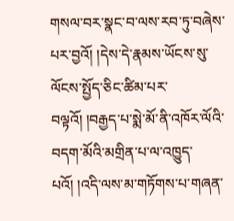གསལ་བར་སྣང་བ་ལས་རབ་ཏུ་བཞེས་པར་བྱའོ། །དེས་དེ་རྣམས་ཡོངས་སུ་ལོངས་སྤྱོད་ཅིང་ཚིམ་པར་བལྟའོ། །བརྒྱད་པ་སྨེ་མོ་ནི་འཁོར་ལོའི་བདག་མོའི་མགྲིན་པ་ལ་འཁྱུད་པའོ། །འདི་ལས་མ་གཏོགས་པ་གཞན་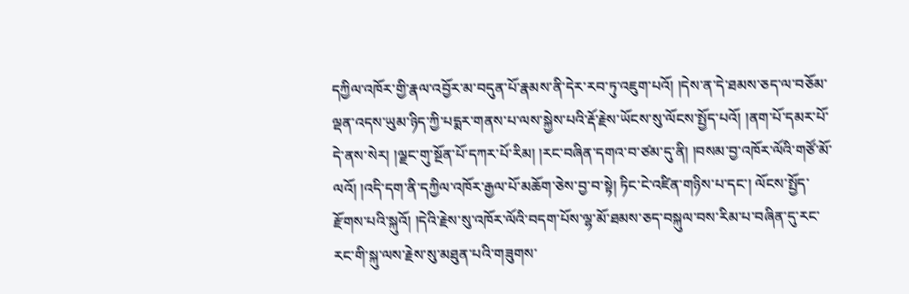དཀྱིལ་འཁོར་གྱི་རྣལ་འབྱོར་མ་བདུན་པོ་རྣམས་ནི་དེར་རབ་ཏུ་འཇུག་པའོ། །དེས་ན་དེ་ཐམས་ཅད་ལ་བཅོམ་ལྡན་འདས་ཡུམ་ཉིད་ཀྱི་པདྨར་གནས་པ་ལས་སྐྱེས་པའི་རྡོ་རྗེས་ཡོངས་སུ་ལོངས་སྤྱོད་པའོ། །ནག་པོ་དམར་པོ་དེ་ནས་སེར། །ལྗང་གུ་སྔོན་པོ་དཀར་པོ་རིམ། །རང་བཞིན་དགའ་བ་ཙམ་དུ་ནི། །བསམ་བྱ་འཁོར་ལོའི་གཙོ་མོ་ལའོ། །འདི་དག་ནི་དཀྱིལ་འཁོར་རྒྱལ་པོ་མཆོག་ཅེས་བྱ་བ་སྟེ། ཏིང་ངེ་འཛིན་གཉིས་པ་དང་། ལོངས་སྤྱོད་རྫོགས་པའི་སྐུའོ། །དེའི་རྗེས་སུ་འཁོར་ལོའི་བདག་པོས་ལྷ་མོ་ཐམས་ཅད་བསྐུལ་བས་རིམ་པ་བཞིན་དུ་རང་རང་གི་སྐུ་ལས་རྗེས་སུ་མཐུན་པའི་གཟུགས་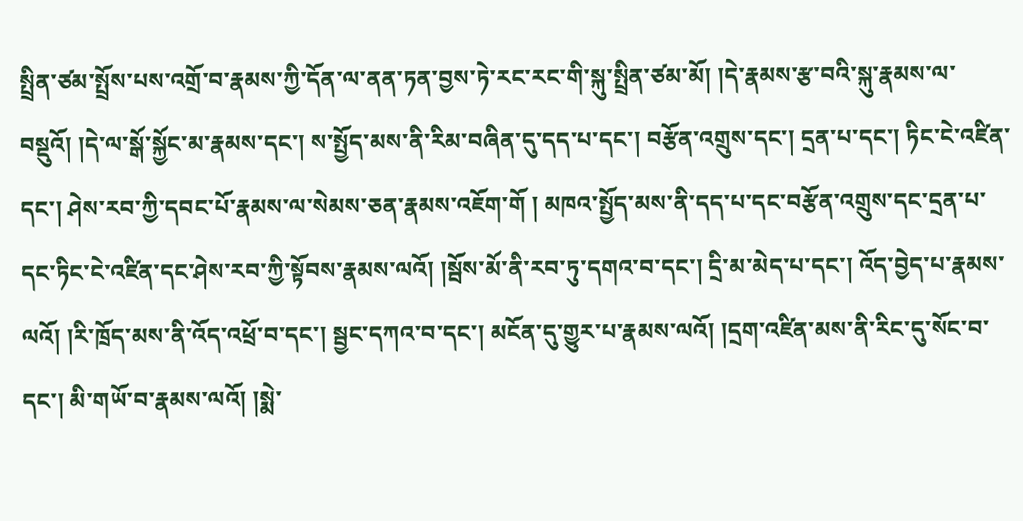སྤྲིན་ཙམ་སྤྲོས་པས་འགྲོ་བ་རྣམས་ཀྱི་དོན་ལ་ནན་ཏན་བྱས་ཏེ་རང་རང་གི་སྐུ་སྤྲིན་ཙམ་མོ། །དེ་རྣམས་རྩ་བའི་སྐུ་རྣམས་ལ་བསྡུའོ། །དེ་ལ་སྒོ་སྐྱོང་མ་རྣམས་དང་། ས་སྤྱོད་མས་ནི་རིམ་བཞིན་དུ་དད་པ་དང་། བརྩོན་འགྲུས་དང་། དྲན་པ་དང་། ཏིང་ངེ་འཛིན་དང་། ཤེས་རབ་ཀྱི་དབང་པོ་རྣམས་ལ་སེམས་ཅན་རྣམས་འཇོག་གོ ། མཁའ་སྤྱོད་མས་ནི་དད་པ་དང་བརྩོན་འགྲུས་དང་དྲན་པ་དང་ཏིང་ངེ་འཛིན་དང་ཤེས་རབ་ཀྱི་སྟོབས་རྣམས་ལའོ། །སྦོས་མོ་ནི་རབ་ཏུ་དགའ་བ་དང་། དྲི་མ་མེད་པ་དང་། འོད་བྱེད་པ་རྣམས་ལའོ། །རི་ཁྲོད་མས་ནི་འོད་འཕྲོ་བ་དང་། སྦྱང་དཀའ་བ་དང་། མངོན་དུ་གྱུར་པ་རྣམས་ལའོ། །དྲག་འཛིན་མས་ནི་རིང་དུ་སོང་བ་དང་། མི་གཡོ་བ་རྣམས་ལའོ། །སྨེ་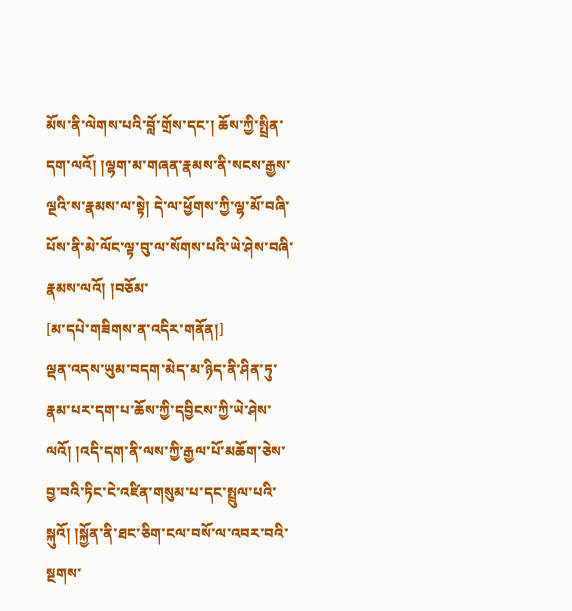མོས་ནི་ལེགས་པའི་བློ་གྲོས་དང་། ཆོས་ཀྱི་སྤྲིན་དག་ལའོ། །ལྷག་མ་གཞན་རྣམས་ནི་སངས་རྒྱས་ལྔའི་ས་རྣམས་ལ་སྟེ། དེ་ལ་ཕྱོགས་ཀྱི་ལྷ་མོ་བཞི་པོས་ནི་མེ་ལོང་ལྟ་བུ་ལ་སོགས་པའི་ཡེ་ཤེས་བཞི་རྣམས་ལའོ། །བཅོམ་
[མ་དཔེ་གཟིགས་ན་འདིར་གནོན།]
ལྡན་འདས་ཡུམ་བདག་མེད་མ་ཉིད་ནི་ཤིན་ཏུ་རྣམ་པར་དག་པ་ཆོས་ཀྱི་དབྱིངས་ཀྱི་ཡེ་ཤེས་ལའོ། །འདི་དག་ནི་ལས་ཀྱི་རྒྱལ་པོ་མཆོག་ཅེས་བྱ་བའི་ཏིང་ངེ་འཛིན་གསུམ་པ་དང་སྤྲུལ་པའི་སྐུའོ། །སྐྱོན་ནི་ཐང་ཅིག་ངལ་བསོ་ལ་འབར་བའི་སྔགས་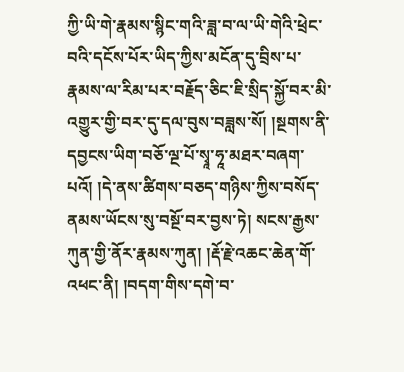ཀྱི་ཡི་གེ་རྣམས་སྙིང་གའི་ཟླ་བ་ལ་ཡི་གེའི་ཕྲེང་བའི་དངོས་པོར་ཡིད་ཀྱིས་མངོན་དུ་བྲིས་པ་རྣམས་ལ་རིམ་པར་བརྗོད་ཅིང་ཇི་སྲིད་སྐྱོ་བར་མི་འགྱུར་གྱི་བར་དུ་དལ་བུས་བཟླས་སོ། །སྔགས་ནི་དབྱངས་ཡིག་བཅོ་ལྔ་པོ་སྭཱ་ཧཱ་མཐར་བཞག་པའོ། །དེ་ནས་ཚིགས་བཅད་གཉིས་ཀྱིས་བསོད་ནམས་ཡོངས་སུ་བསྔོ་བར་བྱས་ཏེ། སངས་རྒྱས་ཀུན་གྱི་ནོར་རྣམས་ཀུན། །རྡོ་རྗེ་འཆང་ཆེན་གོ་འཕང་ནི། །བདག་གིས་དགེ་བ་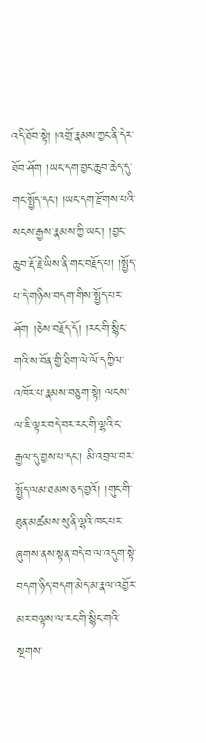འདི་ཐོབ་སྟེ། །འགྲོ་རྣམས་ཀྱང་ནི་དེར་ཐོབ་ཤོག །ཡང་དག་བྱང་ཆུབ་ཆེད་དུ་གང་སྤྱོད་དང་། །ཡང་དག་རྫོགས་པའི་སངས་རྒྱས་རྣམས་ཀྱི་ཡང་། །བྱང་ཆུབ་རྡོ་རྗེ་ཡིས་ནི་གང་བརྗོད་པ། །སྤྱོད་པ་དེ་གཉིས་བདག་གིས་སྤྱོད་པར་ཤོག །ཅེས་བརྗོད་དོ། །རང་གི་སྙིང་གའི་ས་བོན་གྱི་ཐིག་ལེ་ལོ་དཀྱིལ་འཁོར་པ་རྣམས་བཅུག་སྟེ། ལངས་ལ་ཇི་ལྟར་བདེ་བར་རང་གི་ལྷའི་ང་རྒྱལ་དུ་བྱས་པ་དང་། མི་འབྲལ་བར་སྤྱོད་ལམ་ཐམས་ཅད་བྱའོ། །གུང་གི་ཐུན་མཚམས་སུ་ནི་ལྷའི་ཁང་པར་ཞུགས་ནས་སྟན་བདེ་བ་ལ་འདུག་སྟེ་བདག་ཉིད་བདག་མེད་མ་རྣལ་འབྱོར་མར་བལྟས་ལ་རང་གི་སྙིང་གའི་སྔགས་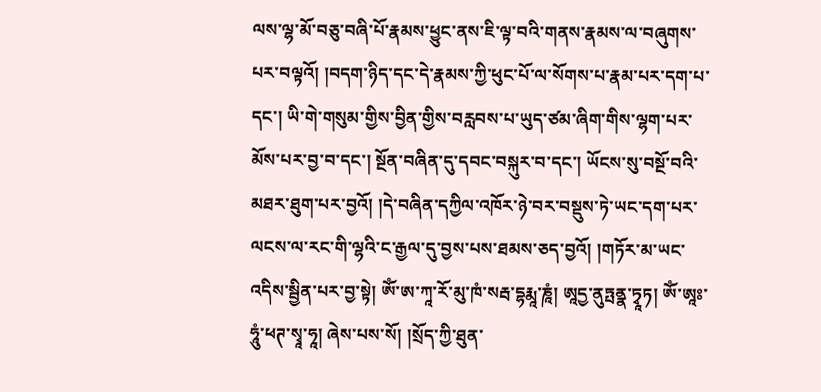ལས་ལྷ་མོ་བཅུ་བཞི་པོ་རྣམས་ཕྱུང་ནས་ཇི་ལྟ་བའི་གནས་རྣམས་ལ་བཞུགས་པར་བལྟའོ། །བདག་ཉིད་དང་དེ་རྣམས་ཀྱི་ཕུང་པོ་ལ་སོགས་པ་རྣམ་པར་དག་པ་དང་། ཡི་གེ་གསུམ་གྱིས་བྱིན་གྱིས་བརླབས་པ་ཡུད་ཙམ་ཞིག་གིས་ལྷག་པར་མོས་པར་བྱ་བ་དང་། སྔོན་བཞིན་དུ་དབང་བསྐུར་བ་དང་། ཡོངས་སུ་བསྔོ་བའི་མཐར་ཐུག་པར་བྱའོ། །དེ་བཞིན་དཀྱིལ་འཁོར་ཉེ་བར་བསྡུས་ཏེ་ཡང་དག་པར་ལངས་ལ་རང་གི་ལྷའི་ང་རྒྱལ་དུ་བྱས་པས་ཐམས་ཅད་བྱའོ། །གཏོར་མ་ཡང་འདིས་སྦྱིན་པར་བྱ་སྟེ། ཨོཾ་ཨ་ཀཱ་རོ་མུ་ཁཾ་སརྦ་དྷརྨཱ་ཎཱཾ། ཨཱདྱ་ནུཏྤནྣ་ཏྭཱཏ། ཨོཾ་ཨཱཿ་ཧཱུཾ་ཕཊ་སྭཱ་ཧཱ། ཞེས་པས་སོ། །སྲོད་ཀྱི་ཐུན་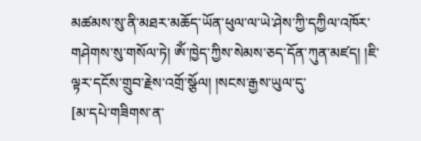མཚམས་སུ་ནི་མཐར་མཆོད་ཡོན་ཕུལ་ལ་ཡེ་ཤེས་ཀྱི་དཀྱིལ་འཁོར་གཤེགས་སུ་གསོལ་ཏེ། ཨོཾ་ཁྱེད་ཀྱིས་སེམས་ཅད་དོན་ཀུན་མཛད། །ཇི་ལྟར་དངོས་གྲུབ་རྗེས་འགྲོ་སྩོལ། །སངས་རྒྱས་ཡུལ་དུ་
[མ་དཔེ་གཟིགས་ན་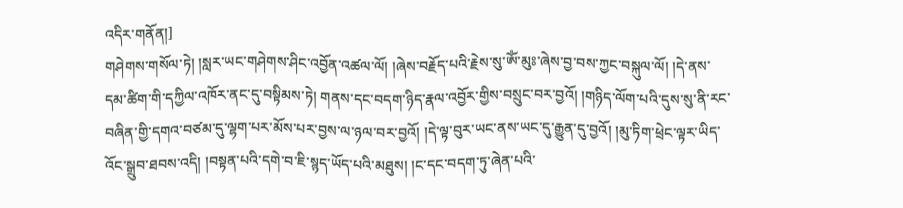འདིར་གནོན།]
གཤེགས་གསོལ་ཏེ། །སླར་ཡང་གཤེགས་ཤིང་འབྱོན་འཚལ་ལོ། །ཞེས་བརྗོད་པའི་རྗེས་སུ་ཨོཾ་མུཿ་ཞེས་བྱ་བས་ཀྱང་བསྐུལ་ལོ། །དེ་ནས་དམ་ཚིག་གི་དཀྱིལ་འཁོར་ནང་དུ་བསྟིམས་ཏེ། གནས་དང་བདག་ཉིད་རྣལ་འབྱོར་གྱིས་བསྲུང་བར་བྱའོ། །གཉིད་ལོག་པའི་དུས་སུ་ནི་རང་བཞིན་གྱི་དགའ་བཙམ་དུ་ལྷག་པར་མོས་པར་བྱས་ལ་ཉལ་བར་བྱའོ། །དེ་ལྟ་བུར་ཡང་ནས་ཡང་དུ་རྒྱུན་དུ་བྱའོ། །མུ་ཏིག་ཕྲེང་ལྟར་ཡིད་འོང་སྒྲུབ་ཐབས་འདི། །བསྟན་པའི་དགེ་བ་ཇི་སྙད་ཡོད་པའི་མཐུས། །ང་དང་བདག་ཏུ་ཞེན་པའི་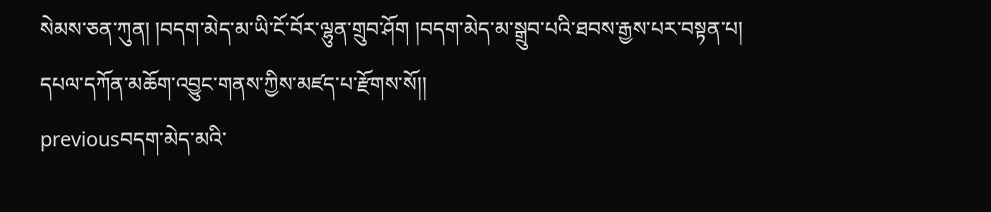སེམས་ཅན་ཀུན། །བདག་མེད་མ་ཡི་ངོ་བོར་ལྷུན་གྲུབ་ཤོག །བདག་མེད་མ་སྒྲུབ་པའི་ཐབས་རྒྱས་པར་བསྟན་པ། དཔལ་དཀོན་མཆོག་འབྱུང་གནས་ཀྱིས་མཛད་པ་རྫོགས་སོ།།
previousབདག་མེད་མའི་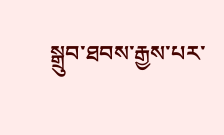སྒྲུབ་ཐབས་རྒྱས་པར་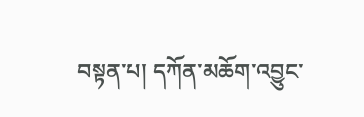བསྟན་པ། དཀོན་མཆོག་འབྱུང་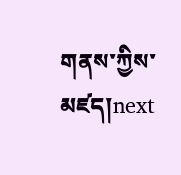གནས་ཀྱིས་མཛད།next